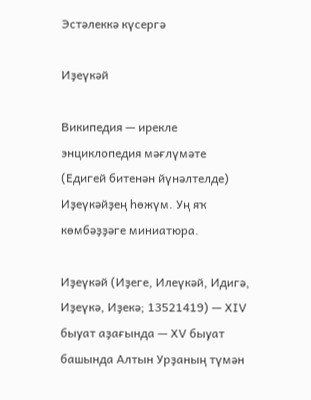Эстәлеккә күсергә

Иҙеүкәй

Википедия — ирекле энциклопедия мәғлүмәте
(Едигей битенән йүнәлтелде)
Иҙеүкәйҙең һөжүм. Уң яҡ көмбәҙҙәге миниатюра.

Иҙеүкәй (Иҙеге, Илеүкәй, Идигә, Иҙеүкә, Иҙекә; 13521419) — XIV быуат аҙағында — XV быуат башында Алтын Урҙаның түмән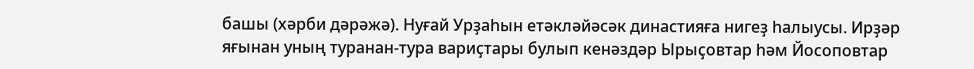башы (хәрби дәрәжә). Нуғай Урҙаһын етәкләйәсәк династияға нигеҙ һалыусы. Ирҙәр яғынан уның туранан-тура вариҫтары булып кенәздәр Ырыҫовтар һәм Йосоповтар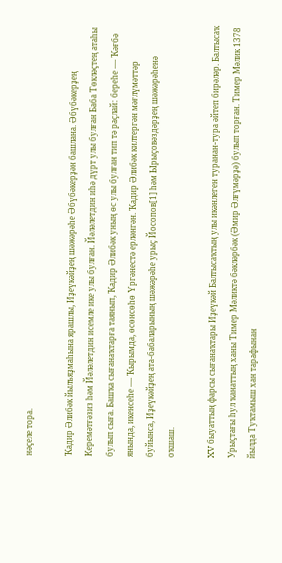нәҫеле тора.

Ҡадир Әлибәк йылъяҙмаһына ярашлы, Иҙеүкәйҙең шәжәрәһе Әбүбәкерҙән башлана. Әбүбәкерҙең Керемәтғәзиз һәм Йәләлетдин исемле ике улы булған. Йәләлетдин иһә дүрт улы булған Баба Төкләҫтең атаһы булып сыға. Башҡа сығанаҡтарға таянып, Ҡадир Әлибәк уның өс улы булған тип тә раҫлай: береһе — Ҡәғбә янында, икенсеһе — Ҡырымда, өсөнсөһө Үргәнестә ерләнгән. Ҡадир Әлибәк килтергән мәғлүмәттәр буйынса, Иҙеүкәйҙең ата-бабаларының шәжәрәһе урыҫ Йосопов[1] һәм Ырыҫовәздәрҙең шәжәрәһенә оҡшаш.

XV быуаттың фарсы сығанаҡтары Иҙеүкәй Балтысаҡтың улы икәнлеген туранан-тура әйтеп бирәләр. Балтысаҡ Урыҫтағы һул ҡанаттың ханы Тимер Мәликтә бәкләрбәк (Әмир Әлғүмәрҙә) булып торған. Тимер Мәлик 1378 йылда Туҡтамыш хан тарафынан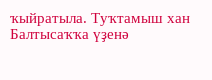ҡыйратыла. Туҡтамыш хан Балтысаҡҡа үҙенә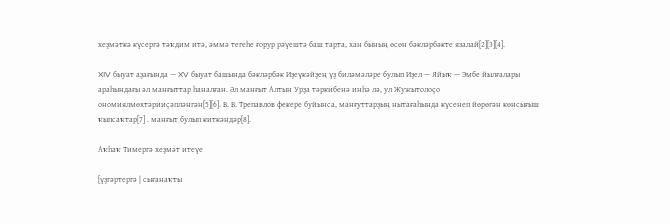хеҙмәткә күсергә тәҡдим итә, әммә тегеһе ғорур рәүештә баш тарта, хан бының өсөн бәкләрбәкте язалай[2][3][4].

XIV быуат аҙағында — XV быуат башында бәкләрбәк Иҙеүкәйҙең үҙ биләмәләре булып Иҙел — Яйыҡ — Эмбе йылғалары араһындағы әл манғыттар һаналған. Әл манғыт Алтын Урҙа тәркибенә инһә лә, ул Жужытолоҫо ономиялмөхтәрииҫәпләнгән[5][6]. В. В. Трепавлов фекере буйынса, манғуттарҙың нытағаһында күсенеп йөрөгән көнсығыш ҡыпсаҡтар[7] . манғыт булып киткәндәр[8].

Аҡһаҡ Тимергә хеҙмәт итеүе

[үҙгәртергә | сығанаҡты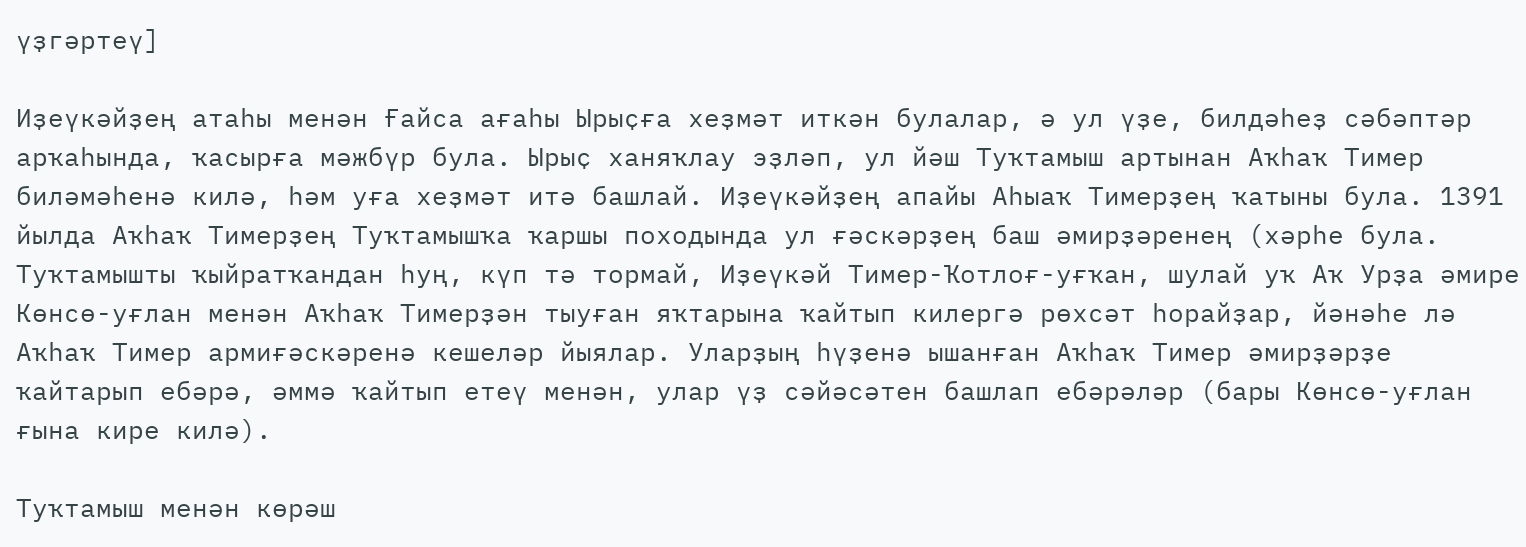үҙгәртеү]

Иҙеүкәйҙең атаһы менән Ғайса ағаһы Ырыҫға хеҙмәт иткән булалар, ә ул үҙе, билдәһеҙ сәбәптәр арҡаһында, ҡасырға мәжбүр була. Ырыҫ ханяҡлау эҙләп, ул йәш Туҡтамыш артынан Аҡһаҡ Тимер биләмәһенә килә, һәм уға хеҙмәт итә башлай. Иҙеүкәйҙең апайы Аһыаҡ Тимерҙең ҡатыны була. 1391 йылда Аҡһаҡ Тимерҙең Туҡтамышҡа ҡаршы походында ул ғәскәрҙең баш әмирҙәренең (хәрһе була. Туҡтамышты ҡыйратҡандан һуң, күп тә тормай, Иҙеүкәй Тимер-Ҡотлоғ-уғҡан, шулай уҡ Аҡ Урҙа әмире Көнсө-уғлан менән Аҡһаҡ Тимерҙән тыуған яҡтарына ҡайтып килергә рөхсәт һорайҙар, йәнәһе лә Аҡһаҡ Тимер армиғәскәренә кешеләр йыялар. Уларҙың һүҙенә ышанған Аҡһаҡ Тимер әмирҙәрҙе ҡайтарып ебәрә, әммә ҡайтып етеү менән, улар үҙ сәйәсәтен башлап ебәрәләр (бары Көнсө-уғлан ғына кире килә).

Туҡтамыш менән көрәш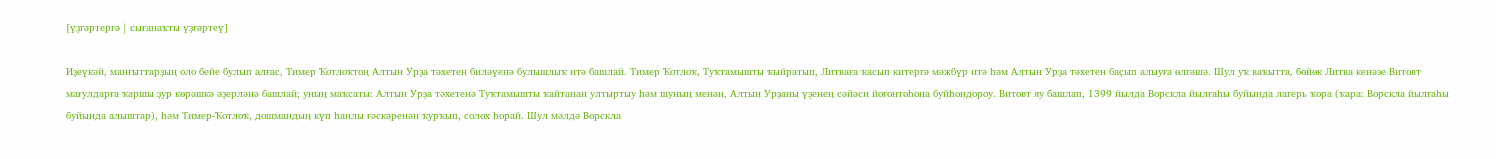[үҙгәртергә | сығанаҡты үҙгәртеү]

Иҙеүкәй, манғыттарҙың оло бейе булып алғас, Тимер Ҡотлоҡтоң Алтын Урҙа тәхетен биләүенә булышлыҡ итә башлай. Тимер Ҡотлоҡ, Туҡтамышты ҡыйратып, Литваға ҡасып китергә мәжбүр итә һәм Алтын Урҙа тәхетен баҫып алыуға өлгәшә. Шул уҡ ваҡытта, бөйөк Литва кенәзе Витовт мағулдарға ҡаршы ҙур көрәшкә әҙерләнә башлай; уның маҡсаты: Алтын Урҙа тәхетенә Туҡтамышты ҡайтанан ултыртыу һәм шуның менән, Алтын Урҙаны үҙенең сәйәси йоғонтоһона буйһондороу. Витовт яу башлап, 1399 йылда Ворскла йылғаһы буйында лагерь ҡора (ҡара: Ворскла йылғаһы буйында алыштар), һәм Тимер-Ҡотлоҡ, дошмандың күп һанлы ғәскәренән ҡурҡып, солох һорай. Шул мәлдә Ворскла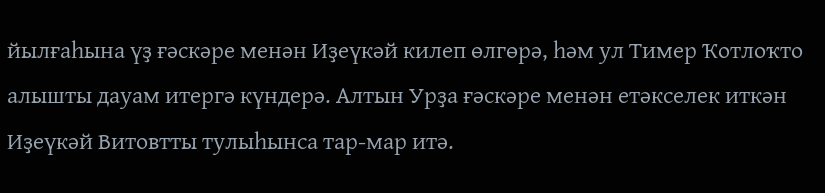йылғаһына үҙ ғәскәре менән Иҙеүкәй килеп өлгөрә, һәм ул Тимер Ҡотлоҡто алышты дауам итергә күндерә. Алтын Урҙа ғәскәре менән етәкселек иткән Иҙеүкәй Витовтты тулыһынса тар-мар итә.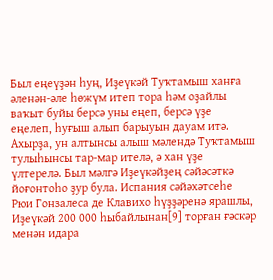Был еңеүҙән һуң, Иҙеүкәй Туҡтамыш ханға әленән-әле һөжүм итеп тора һәм оҙайлы ваҡыт буйы берсә уны еңеп, берсә үҙе еңелеп, һуғыш алып барыуын дауам итә. Ахырҙа, ун алтынсы алыш мәлендә Туҡтамыш тулыһынсы тар-мар ителә, ә хан үҙе үлтерелә. Был мәлгә Иҙеүкәйҙең сәйәсәткә йоғонтоһо ҙур була. Испания сәйәхәтсеһе Рюи Гонзалеса де Клавихо һүҙҙәренә ярашлы, Иҙеүкәй 200 000 һыбайлынан[9] торған ғәскәр менән идара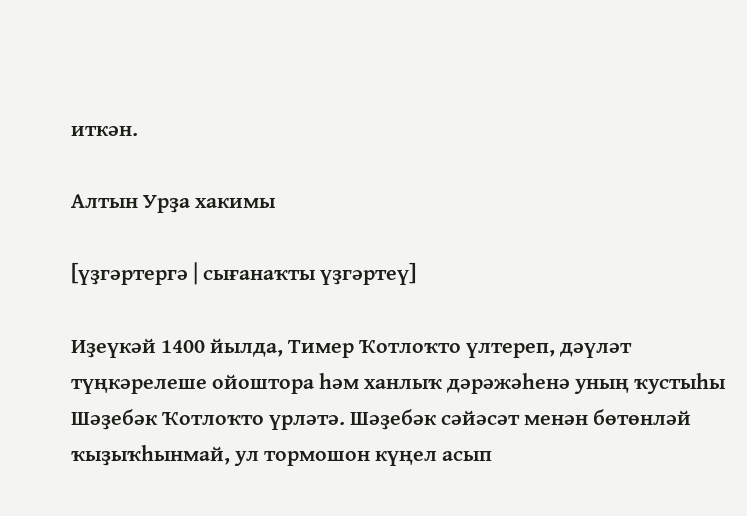иткән.

Алтын Урҙа хакимы

[үҙгәртергә | сығанаҡты үҙгәртеү]

Иҙеүкәй 1400 йылда, Тимер Ҡотлоҡто үлтереп, дәүләт түңкәрелеше ойоштора һәм ханлыҡ дәрәжәһенә уның ҡустыһы Шәҙебәк Ҡотлоҡто үрләтә. Шәҙебәк сәйәсәт менән бөтөнләй ҡыҙыҡһынмай, ул тормошон күңел асып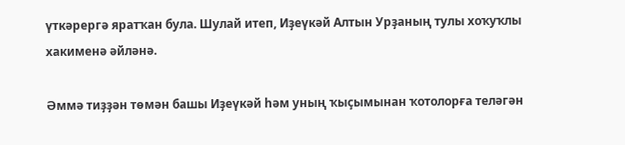үткәрергә яратҡан була. Шулай итеп, Иҙеүкәй Алтын Урҙаның тулы хоҡуҡлы хакименә әйләнә.

Әммә тиҙҙән төмән башы Иҙеүкәй һәм уның ҡыҫымынан ҡотолорға теләгән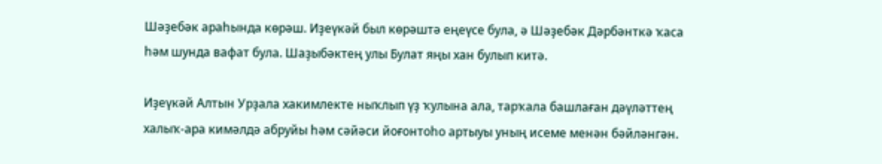Шәҙебәк араһында көрәш. Иҙеүкәй был көрәштә еңеүсе була, ә Шәҙебәк Дәрбәнткә ҡаса һәм шунда вафат була. Шаҙыбәктең улы Булат яңы хан булып китә.

Иҙеүкәй Алтын Урҙала хакимлекте ныҡлып үҙ ҡулына ала, тарҡала башлаған дәүләттең халыҡ-ара кимәлдә абруйы һәм сәйәси йоғонтоһо артыуы уның исеме менән бәйләнгән.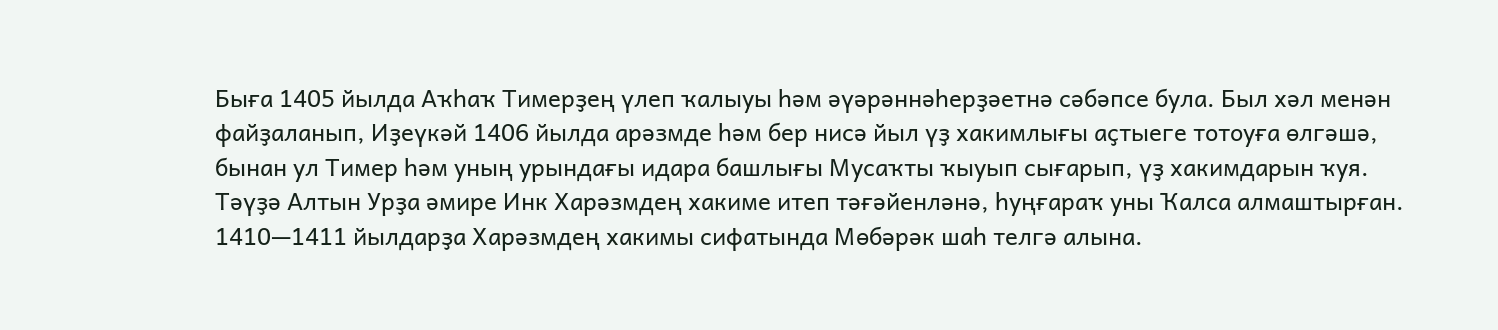Быға 1405 йылда Аҡһаҡ Тимерҙең үлеп ҡалыуы һәм әүәрәннәһерҙәетнә сәбәпсе була. Был хәл менән файҙаланып, Иҙеүкәй 1406 йылда арәзмде һәм бер нисә йыл үҙ хакимлығы аҫтыеге тотоуға өлгәшә, бынан ул Тимер һәм уның урындағы идара башлығы Мусаҡты ҡыуып сығарып, үҙ хакимдарын ҡуя. Тәүҙә Алтын Урҙа әмире Инк Харәзмдең хакиме итеп тәғәйенләнә, һуңғараҡ уны Ҡалса алмаштырған. 1410—1411 йылдарҙа Харәзмдең хакимы сифатында Мөбәрәк шаһ телгә алына.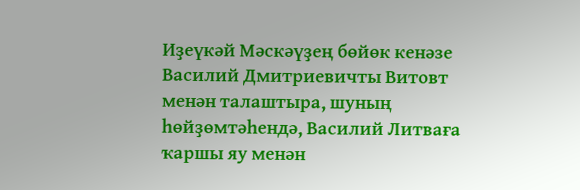Иҙеүкәй Мәскәүҙең бөйөк кенәзе Василий Дмитриевичты Витовт менән талаштыра, шуның һөйҙөмтәһендә, Василий Литваға ҡаршы яу менән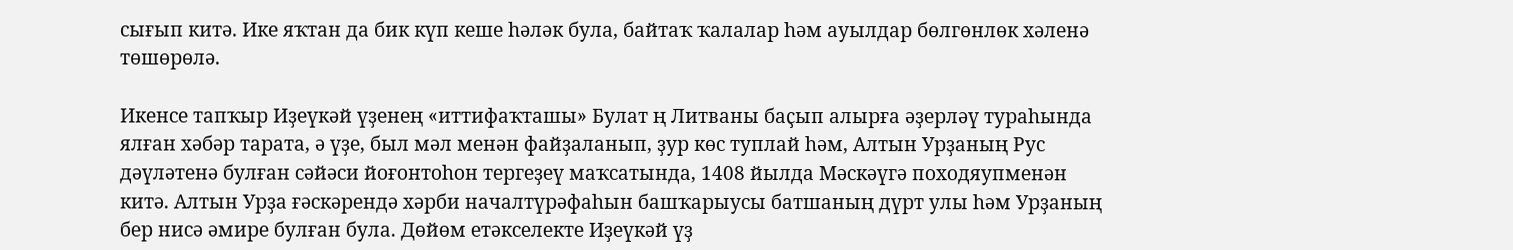сығып китә. Ике яҡтан да бик күп кеше һәләк була, байтаҡ ҡалалар һәм ауылдар бөлгөнлөк хәленә төшөрөлә.

Икенсе тапҡыр Иҙеүкәй үҙенең «иттифаҡташы» Булат ң Литваны баҫып алырға әҙерләү тураһында ялған хәбәр тарата, ә үҙе, был мәл менән файҙаланып, ҙур көс туплай һәм, Алтын Урҙаның Рус дәүләтенә булған сәйәси йоғонтоһон тергеҙеү маҡсатында, 1408 йылда Мәскәүгә походяупменән китә. Алтын Урҙа ғәскәрендә хәрби началтүрәфаһын башҡарыусы батшаның дүрт улы һәм Урҙаның бер нисә әмире булған була. Дөйөм етәкселекте Иҙеүкәй үҙ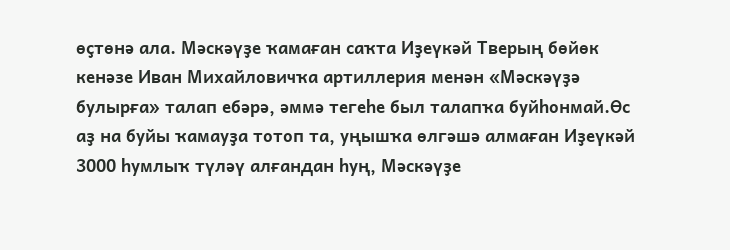өҫтөнә ала. Мәскәүҙе ҡамаған саҡта Иҙеүкәй Тверың бөйөк кенәзе Иван Михайловичҡа артиллерия менән «Мәскәүҙә булырға» талап ебәрә, әммә тегеһе был талапҡа буйһонмай.Өс аҙ на буйы ҡамауҙа тотоп та, уңышҡа өлгәшә алмаған Иҙеүкәй 3000 һумлыҡ түләү алғандан һуң, Мәскәүҙе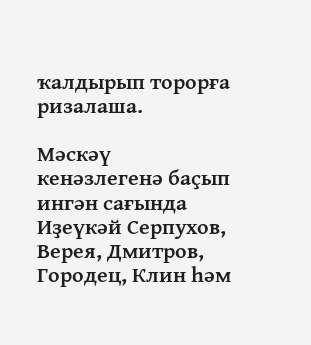ҡалдырып торорға ризалаша.

Мәскәү кенәзлегенә баҫып ингән сағында Иҙеүкәй Серпухов, Верея, Дмитров, Городец, Клин һәм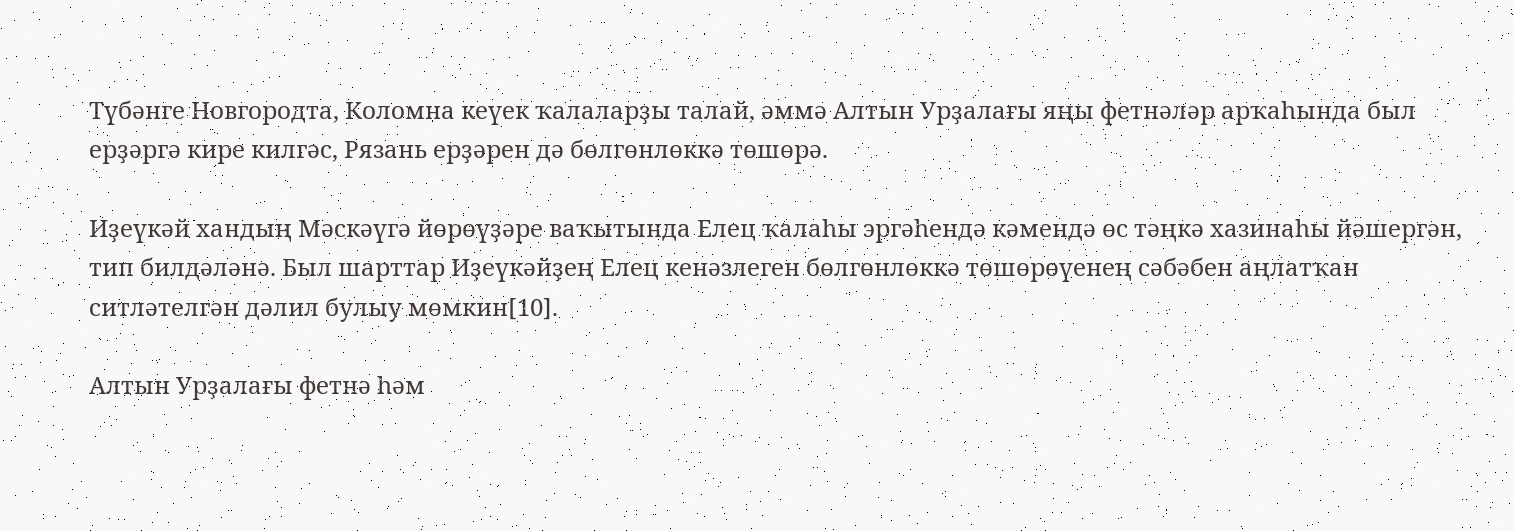Түбәнге Новгородта, Коломна кеүек ҡалаларҙы талай, әммә Алтын Урҙалағы яңы фетнәләр арҡаһында был ерҙәргә кире килгәс, Рязань ерҙәрен дә бөлгөнлөккә төшөрә.

Иҙеүкәй хандың Мәскәүгә йөрөүҙәре ваҡытында Елец ҡалаһы эргәһендә кәмендә өс тәңкә хазинаһы йәшергән, тип билдәләнә. Был шарттар Иҙеүкәйҙең Елец кенәзлеген бөлгөнлөккә төшөрөүенең сәбәбен аңлатҡан ситләтелгән дәлил булыу мөмкин[10].

Алтын Урҙалағы фетнә һәм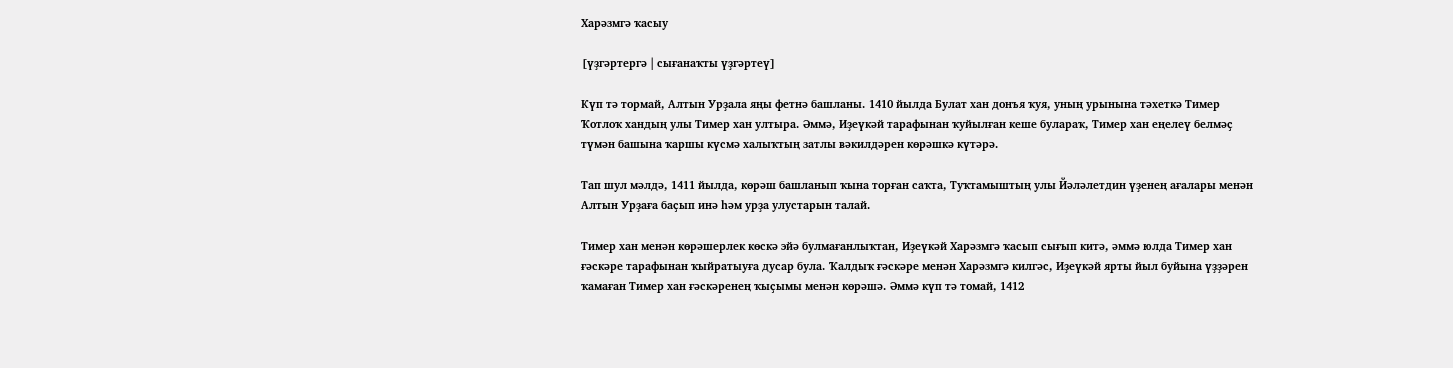Харәзмгә ҡасыу

[үҙгәртергә | сығанаҡты үҙгәртеү]

Күп тә тормай, Алтын Урҙала яңы фетнә башланы. 1410 йылда Булат хан донъя ҡуя, уның урынына тәхеткә Тимер Ҡотлоҡ хандың улы Тимер хан ултыра. Әммә, Иҙеүкәй тарафынан ҡуйылған кеше булараҡ, Тимер хан еңелеү белмәҫ түмән башына ҡаршы күсмә халыҡтың затлы вәкилдәрен көрәшкә күтәрә.

Тап шул мәлдә, 1411 йылда, көрәш башланып ҡына торған саҡта, Туҡтамыштың улы Йәләлетдин үҙенең ағалары менән Алтын Урҙаға баҫып инә һәм урҙа улустарын талай.

Тимер хан менән көрәшерлек көскә эйә булмағанлыҡтан, Иҙеүкәй Харәзмгә ҡасып сығып китә, әммә юлда Тимер хан ғәскәре тарафынан ҡыйратыуға дусар була. Ҡалдыҡ ғәскәре менән Харәзмгә килгәс, Иҙеүкәй ярты йыл буйына үҙҙәрен ҡамаған Тимер хан ғәскәренең ҡыҫымы менән көрәшә. Әммә күп тә томай, 1412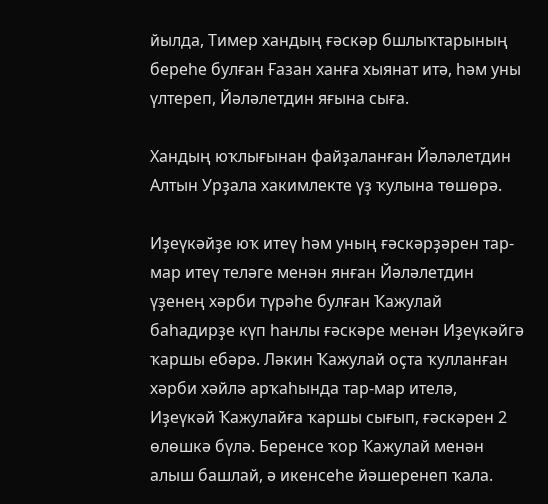йылда, Тимер хандың ғәскәр бшлыҡтарының береһе булған Ғазан ханға хыянат итә, һәм уны үлтереп, Йәләлетдин яғына сыға.

Хандың юҡлығынан файҙаланған Йәләлетдин Алтын Урҙала хакимлекте үҙ ҡулына төшөрә.

Иҙеүкәйҙе юҡ итеү һәм уның ғәскәрҙәрен тар-мар итеү теләге менән янған Йәләлетдин үҙенең хәрби түрәһе булған Ҡажулай баһадирҙе күп һанлы ғәскәре менән Иҙеүкәйгә ҡаршы ебәрә. Ләкин Ҡажулай оҫта ҡулланған хәрби хәйлә арҡаһында тар-мар ителә, Иҙеүкәй Ҡажулайға ҡаршы сығып, ғәскәрен 2 өлөшкә бүлә. Беренсе ҡор Ҡажулай менән алыш башлай, ә икенсеһе йәшеренеп ҡала.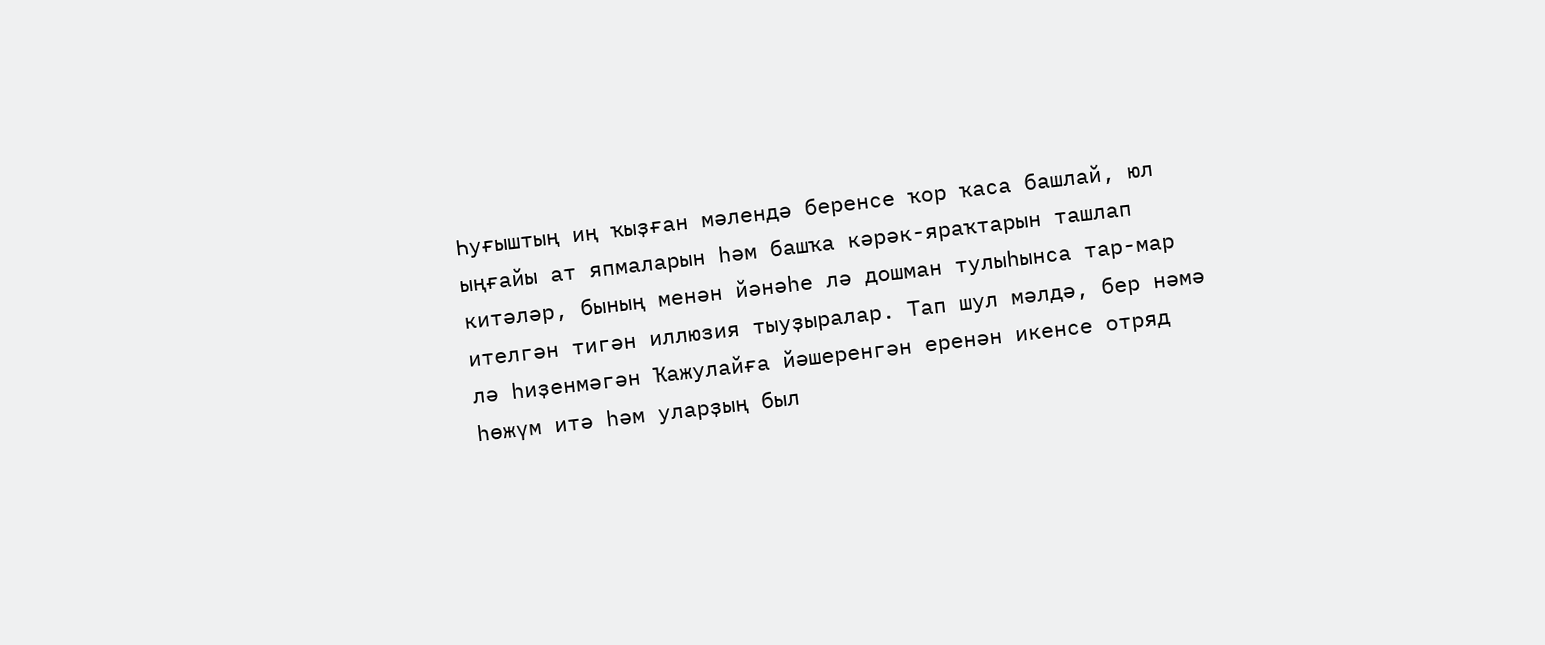Һуғыштың иң ҡыҙған мәлендә беренсе ҡор ҡаса башлай, юл ыңғайы ат япмаларын һәм башҡа кәрәк-яраҡтарын ташлап китәләр, бының менән йәнәһе лә дошман тулыһынса тар-мар ителгән тигән иллюзия тыуҙыралар. Тап шул мәлдә, бер нәмә лә һиҙенмәгән Ҡажулайға йәшеренгән еренән икенсе отряд һөжүм итә һәм уларҙың был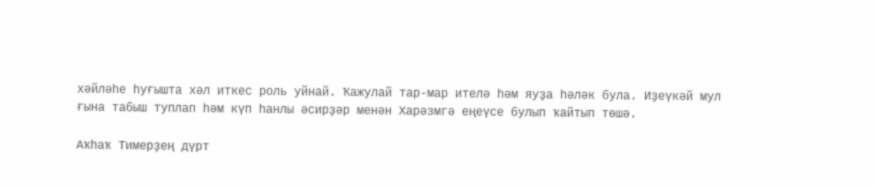хәйләһе һуғышта хәл иткес роль уйнай. Ҡажулай тар-мар ителә һәм яуҙа һәләк була. Иҙеүкәй мул ғына табыш туплап һәм күп һанлы әсирҙәр менән Харәзмгә еңеүсе булып ҡайтып төшә.

Аҡһаҡ Тимерҙең дүрт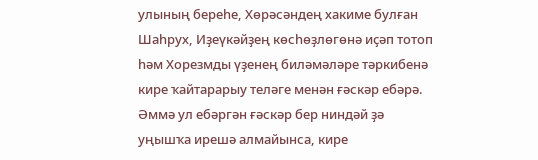улының береһе, Хөрәсәндең хакиме булған Шаһрух, Иҙеүкәйҙең көсһөҙлөгөнә иҫәп тотоп һәм Хорезмды үҙенең биләмәләре тәркибенә кире ҡайтарарыу теләге менән ғәскәр ебәрә. Әммә ул ебәргән ғәскәр бер ниндәй ҙә уңышҡа ирешә алмайынса, кире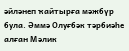әйләнеп ҡайтырға мәжбүр була. Әммә Олуғбәк тәрбиәһе алған Мәлик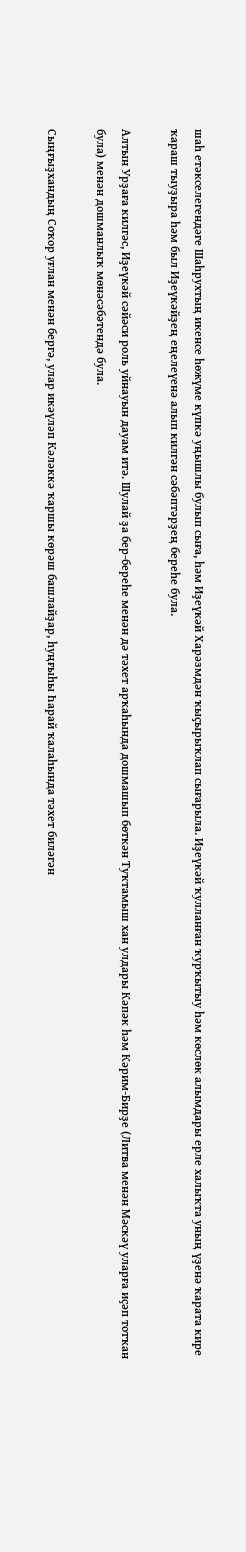шаһ етәкселегендәге Шаһрухтың икенсе һөжүме күпкә уңышлы булып сыға, һәм Иҙеүкәй Харәзмдән ҡыҫырыҡлап сығарыла. Иҙеүкәй ҡулланған ҡурҡытыу һәм көслөк алымдары ерле халыҡта уның үҙенә ҡарата кире ҡараш тыуҙыра һәм был Иҙеүкәйҙең еңелеүенә алып килгән сәбәптәрҙең береһе була.

Алтын Урҙаға килгәс, Иҙеүкәй сәйәси роль уйнауын дауам итә. Шулай ҙа бер-береһе менән дә тәхет арҡаһында дошмашып бөткән Туҡтамыш хан улдары Кәпәк һәм Кәрим-Бирҙе (Литва менән Мәскәү уларға иҫәп тотҡан була) менән дошманлыҡ мөнәсәбәтендә була.

Сыңғыҙхандың Соҡор уғлан менән бергә, улар икәүләп Кәләккә ҡаршы көрәш башлайҙар, һуңғыһы Һарай ҡалаһында тәхет биләгән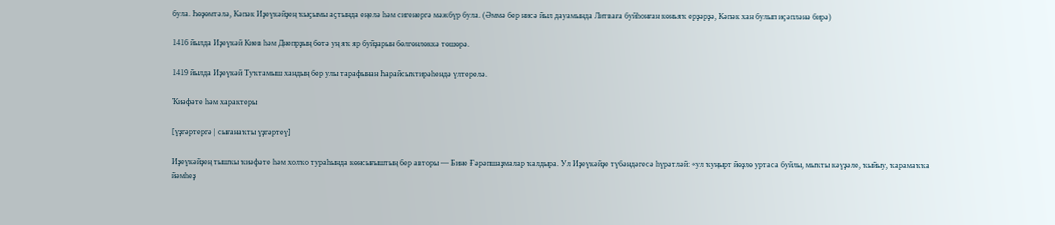була. Һөҙөмтәлә, Кәпәк Иҙеүкәйҙең ҡыҫымы аҫтында еңелә һәм сигенергә мәжбүр була. (Әммә бер нисә йыл дауамында Литваға буйһонған көньяҡ ерҙәрҙә, Кәпәк хан булып иҫәпләнә бирә)

1416 йылда Иҙеүкәй Киев һәм Днепрҙың бөтә уң яҡ яр буйҙарын бөлгөнлөккә төшөрә.

1419 йылда Иҙеүкәй Туҡтамыш хандың бер улы тарафынан Һарайсыҡтирәһендә үлтерелә.

Ҡиәфәте һәм характеры

[үҙгәртергә | сығанаҡты үҙгәртеү]

Иҙеүкәйҙең тышҡы ҡиәфәте һәм холҡо тураһында көнсығыштың бер авторы — Бине Ғәрәпшаҙмалар ҡалдыра. Ул Иҙеүкәйҙе түбәндәгесә һүрәтләй: «ул ҡуңырт йөҙлө уртаса буйлы, мыҡты кәүҙәле, ҡыйыу, ҡарамаҡҡа йәмһеҙ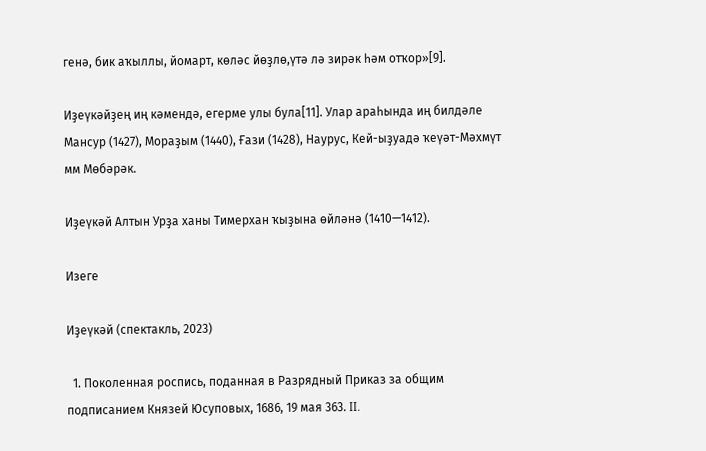генә, бик аҡыллы, йомарт, көләс йөҙлө,үтә лә зирәк һәм отҡор»[9].

Иҙеүкәйҙең иң кәмендә, егерме улы була[11]. Улар араһында иң билдәле Мансур (1427), Мораҙым (1440), Ғази (1428), Наурус, Кей-ыҙуадә ҡеүәт-Мәхмүт мм Мөбәрәк.

Иҙеүкәй Алтын Урҙа ханы Тимерхан ҡыҙына өйләнә (1410—1412).

Изеге

Иҙеүкәй (спектакль, 2023)

  1. Поколенная роспись, поданная в Разрядный Приказ за общим подписанием Князей Юсуповых, 1686, 19 мая 363. II.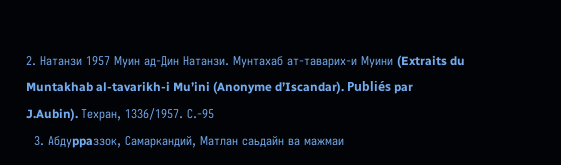2. Натанзи 1957 Муин ад-Дин Натанзи. Мунтахаб ат-таварих-и Муини (Extraits du Muntakhab al-tavarikh-i Mu’ini (Anonyme d’Iscandar). Publiés par J.Aubin). Техран, 1336/1957. С.-95
  3. Абдуppaззок, Самаркандий, Матлан саьдайн ва мажмаи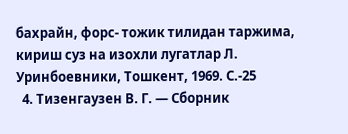бахрайн, форс- тожик тилидан таржима, кириш суз на изохли лугатлар Л. Уринбоевники, Тошкент, 1969. С.-25
  4. Тизенгаузен В. Г. — Сборник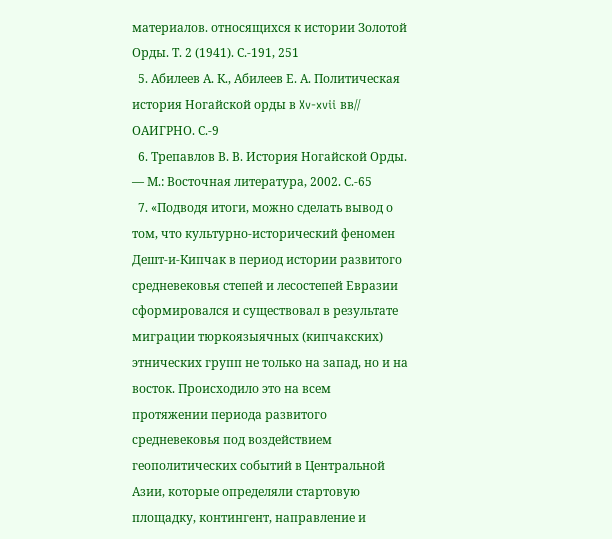материалов. относящихся к истории Золотой Орды. Т. 2 (1941). С.-191, 251
  5. Абилеев А. К., Абилеев Е. А. Политическая история Ногайской орды в Xv-xvii вв// ОАИГРНО. С.-9
  6. Трепавлов В. В. История Ногайской Орды. — М.: Восточная литература, 2002. С.-65
  7. «Подводя итоги, можно сделать вывод о том, что культурно-исторический феномен Дешт-и-Кипчак в период истории развитого средневековья степей и лесостепей Евразии сформировался и существовал в результате миграции тюркоязыячных (кипчакских) этнических групп не только на запад, но и на восток. Происходило это на всем протяжении периода развитого средневековья под воздействием геополитических событий в Центральной Азии, которые определяли стартовую площадку, контингент, направление и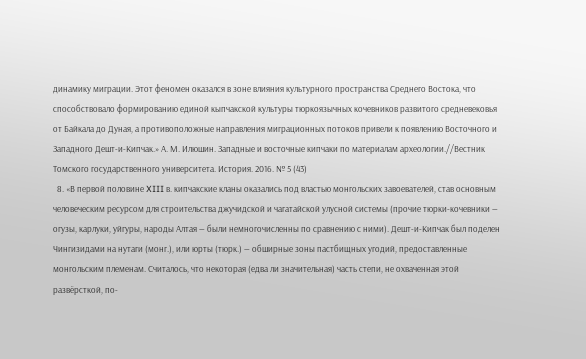динамику миграции. Этот феномен оказался в зоне влияния культурного пространства Среднего Востока, что способствовало формированию единой кыпчакской культуры тюркоязычных кочевников развитого средневековья от Байкала до Дуная, а противоположные направления миграционных потоков привели к появлению Восточного и Западного Дешт-и-Кипчак.» А. М. Илюшин. Западные и восточные кипчаки по материалам археологии.//Вестник Томского государственного университета. История. 2016. № 5 (43)
  8. «В первой половине XIII в. кипчакские кланы оказались под властью монгольских завоевателей, став основным человеческим ресурсом для строительства джучидской и чагатайской улусной системы (прочие тюрки-кочевники — огузы, карлуки, уйгуры, народы Алтая — были немногочисленны по сравнению с ними). Дешт-и-Кипчак был поделен Чингизидами на нутаги (монг.), или юрты (тюрк.) — обширные зоны пастбищных угодий, предоставленные монгольским племенам. Считалось, что некоторая (едва ли значительная) часть степи, не охваченная этой развёрсткой, по-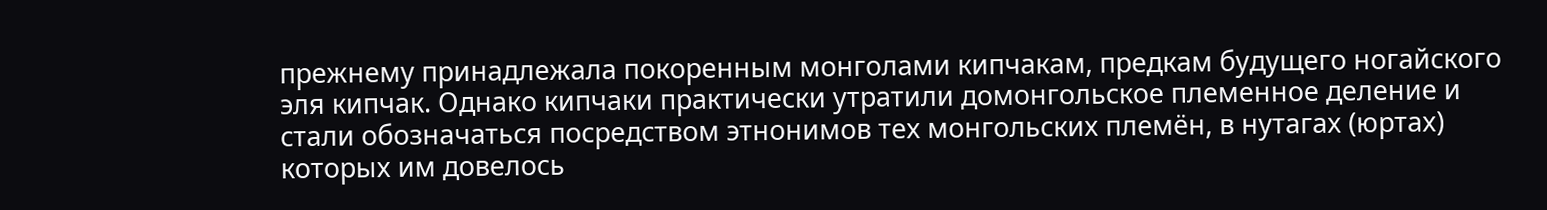прежнему принадлежала покоренным монголами кипчакам, предкам будущего ногайского эля кипчак. Однако кипчаки практически утратили домонгольское племенное деление и стали обозначаться посредством этнонимов тех монгольских племён, в нутагах (юртах) которых им довелось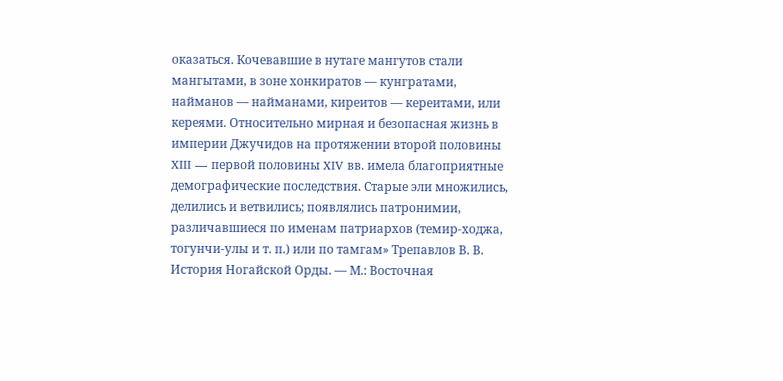оказаться. Кочевавшие в нутаге мангутов стали мангытами, в зоне хонкиратов — кунгратами, найманов — найманами, киреитов — кереитами, или кереями. Относительно мирная и безопасная жизнь в империи Джучидов на протяжении второй половины XIII — первой половины XIV вв. имела благоприятные демографические последствия. Старые эли множились, делились и ветвились; появлялись патронимии, различавшиеся по именам патриархов (темир-ходжа, тогунчи-улы и т. п.) или по тамгам» Трепавлов В. В. История Ногайской Орды. — М.: Восточная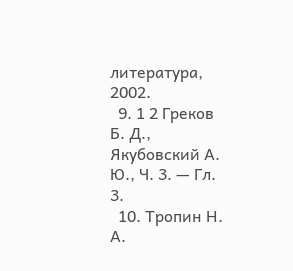литература, 2002.
  9. 1 2 Греков Б. Д., Якубовский А. Ю., Ч. 3. — Гл. 3.
  10. Тропин Н. А.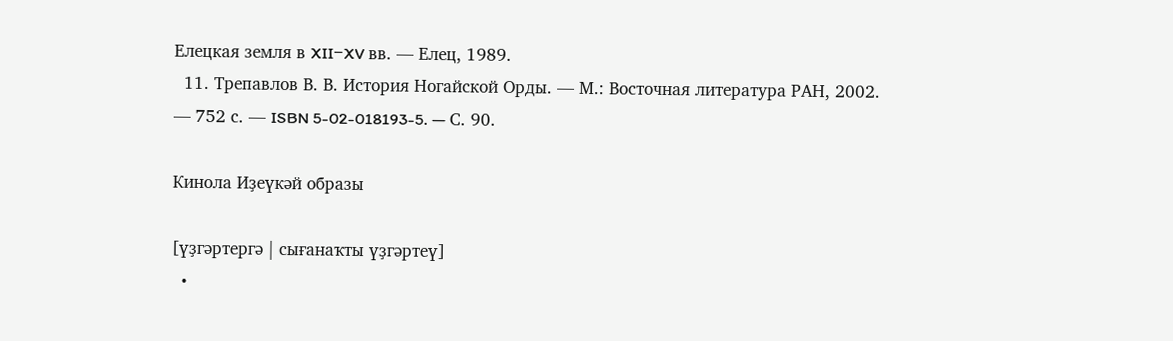Елецкая земля в XII−XV вв. — Елец, 1989.
  11. Трепавлов В. В. История Ногайской Орды. — М.: Восточная литература РАН, 2002. — 752 с. — ISBN 5-02-018193-5. — С. 90.

Кинола Иҙеүкәй образы

[үҙгәртергә | сығанаҡты үҙгәртеү]
  •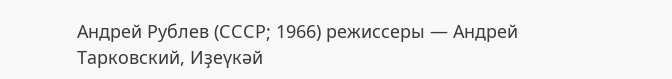Андрей Рублев (СССР; 1966) режиссеры — Андрей Тарковский, Иҙеүкәй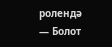ролендә — Болот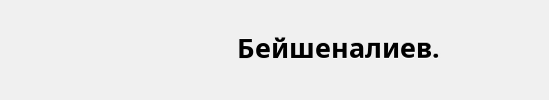Бейшеналиев.